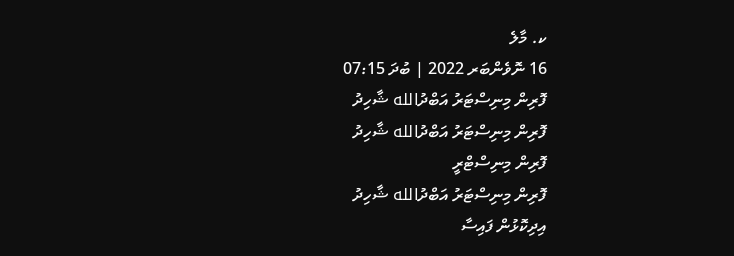ކ. މާލެ
16 ނޮވެންބަރ 2022 | ބުދަ 07:15
ފޮރިން މިނިސްޓަރު އަބްދުالله ޝާހިދު
ފޮރިން މިނިސްޓަރު އަބްދުالله ޝާހިދު
ފޮރިން މިނިސްޓްރީ
ފޮރިން މިނިސްޓަރު އަބްދުالله ޝާހިދު
އިދިކޮޅުން ފައިސާ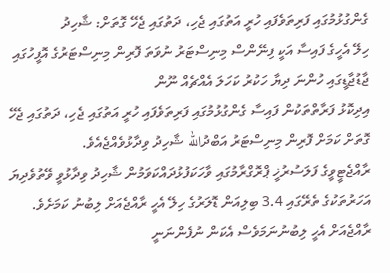ގެންގުޅުމުގައި ފަރިތަވެފައި ހުރީ އަތުގައި ޖެހި، ދަތުގައި ޖެހޭ ގޮތަށް: ޝާހިދު
ހިލޭ އެހީގެ ފައިސާ އަކީ ފިނޭންސް މިނިސްޓަރު ނުވަތަ ފޮރިން މިނިސްޓަރުގެ އޮފީހުގައި ޖާޑުޖާޑީގައި ހުންނަ ދިޔާ ހަކުރު ކަހަލަ އެއްޗެއް ނޫން
އިދިކޮޅު ފަރާތްތަކުން ފައިސާ ގެންގުޅުމުގައި ފަރިތަވެފައި ހުރީ އަތުގައި ޖެހި، ދަތުގައި ޖެހޭ ގޮތަށް ކަމަށް ފޮރިން މިނިސްޓަރު އަބްދުالله ޝާހިދު ވިދާޅުވެއްޖެއެވެ.
ރާއްޖެޓީވީގެ ފަލަސުރުޚީ ޕްރޮގްރާމުގައި ވާހަކަފުޅުދައްކަވަމުން ޝާހިދު ވިދާޅުވީ ވޭތުވެދިޔަ އަހަރުތަކުގެ ތެރޭގައި 3.4 ބިލިއަން ޑޮލަރުގެ ހިލޭ އެހީ ރާއްޖެއަށް ލިބުނު ކަމަށެވެ.
ރާއްޖެއަށް އެހީ ލިބުނުނަމަވެސް އެކަން ނުފެންނަނީ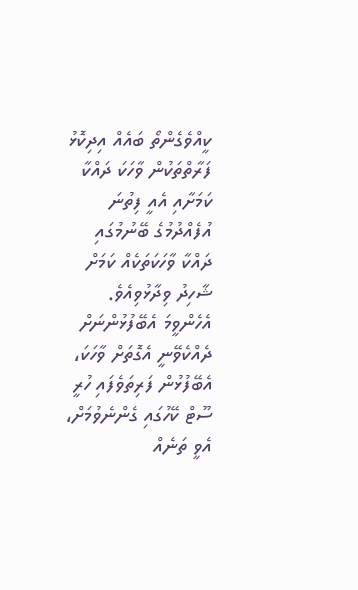ކީއްވެގެންތޯ ބައެއް އިދިކޮޅު ފަރާތްތަކުން ވާހަކަ ދައްކާ ކަމަށާއި އެއީ ފިތުނަ އުފެއްދުމުގެ ބޭނުމުގައި ދައްކާ ވާހަކަތަކެއް ކަމަށް ޝާހިދު ވިދާޅުވިއެވެ.
އެހެންވީމަ އެބޭފުޅުންނަށް ދެއްކެވޭނީ އެގޮތަށް ވާހަކަ، އެބޭފުޅުން ފަރިތަވެފައި ހުރީ ސޫޓް ކޭހުގައި ގެންނެވުމަށް، އެވީ ތަނެއް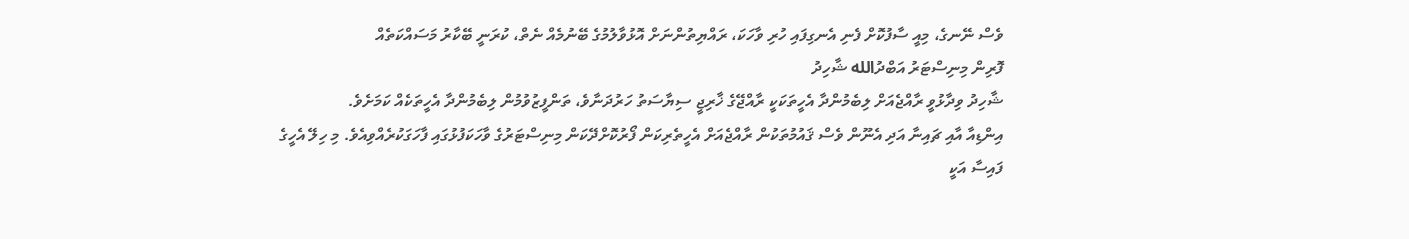ވެސް ނޭނގެ، މިއީ ސާފުކޮށް ފެނި އެނގިފައި ހުރި ވާހަކަ، ރައްޔިތުންނަށް އޮޅުވާލުމުގެ ބޭނުމެއް ނެތް، ކުރަނީ ބޭކާރު މަސައްކަތެއް
ފޮރިން މިނިސްޓަރު އަބްދުالله ޝާހިދު
ޝާހިދު ވިދާޅުވީ ރާއްޖެއަށް ލިބެމުންދާ އެހީތަކަކީ ރާއްޖޭގެ ޚާރިޖީ ސިޔާސަތު ހަރުދަނާވެ، ތަންފީޒުވުމުން ލިބެމުންދާ އެހީތަކެއް ކަމަށެވެ.
އިންޑިއާ އާއި ޗައިނާ އަދި އެނޫން ވެސް ޤައުމުތަކުން ރާއްޖެއަށް އެހީތެރިކަން ފޯރުކޮށްދޭކަން މިނިސްޓަރުގެ ވާހަކަފުޅުގައި ފާހަގަކުރެއްވިއެވެ. މި ހިލޭ އެހީގެ ފައިސާ އަކީ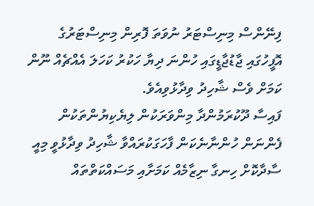ފިނޭންސް މިނިސްޓަރު ނުވަތަ ފޮރިން މިނިސްޓަރުގެ އޮފީހުގައި ޖާޑުޖާޑީގައި ހުންނަ ދިޔާ ހަކުރު ކަހަލަ އެއްޗެއް ނޫން ކަމަށް ވެސް ޝާހިދު ވިދާޅުވިއެވެ.
ފައިސާ ދޫކުރަމުންދާ މިންވަރަކުން ލިޔެކިޔުންތަކުން ފެންނަން ހުންނާނެކަން ފާހަގަކުރައްވާ ޝާހިދު ވިދާޅުވީ މިއީ ސާދާކޮށް ހިނގާ ނިޒާމެއް ކަމަށާއި މަސައްކަތްތައް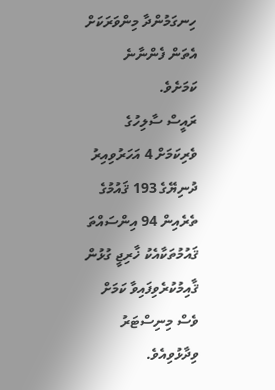ހިނގަމުންދާ މިންވަރަކަށް އެތަން ފެންނާނެ ކަމަށެވެ.
ރައީސް ސާލިހުގެ ވެރިކަމަށް 4 އަހަރުވިއިރު ދުނިޔޭގެ 193 ޤައުމުގެ ތެރެއިން 94 އިންސައްތަ ޤައުމުތަކާއެކު ޚާރިޖީ ގުޅުން ޤާއިމުކުރެވިފައިވާ ކަމަށް ވެސް މިނިސްޓަރު ވިދާޅުވިއެވެ.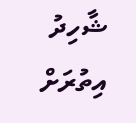ޝާހިދު އިތުރަށް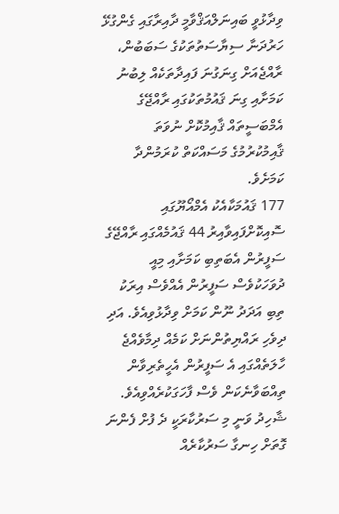ވިދާޅުވީ ބައިނަލްއަޤްވާމީ ދާއިރާގައި ގެންގުޅޭ ހަރުދަނާ ސިޔާސަތުތަކުގެ ސަބަބުން، ރާއްޖެއަށް ގިނަގުނަ ފައިދާތަކެއް ލިބުނު ކަމަށާއި ގިނަ ޤައުމުތަކުގައި ރާއްޖޭގެ އެމްބަސީތައް ޤާއިމުކޮށް ނުވަތަ ޤާއިމުކުރުމުގެ މަސައްކަތް ކުރަމުންދާ ކަމަށެވެ.
177 ޤައުމަކާއެކު އެމްއޯޔޫގައި ސޮއިކޮށްފައިވާއިރު 44 ޤައުމެއްގައި ރާއްޖޭގެ ސަފީރުން އެބަތިބި ކަމަށާއި މިއީ ދުވަހަކުވެސް ސަފީރުން އެއްވެސް އިރަކު ތިބި އަދަދު ނޫން ކަމަށް ވިދާޅުވިއެވެ. އަދި ދިވެހި ރައްޔިތުންނަށް ކަމެއް ދިމާވެއްޖެ ހާލަތެއްގައި އެ ސަފީރުން އެހީތެރިވާން ތިއްބަވާނެކަން ވެސް ފާހަގަކުރެއްވިއެވެ.
ޝާހިދު ވަނީ މި ސަރުކާރަކީ ދެ ފުށް ފެންނަ ގޮތަށް ހިނގާ ސަރުކާރެއް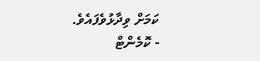ކަމަށް ވިދާޅުވެފައެވެ.
- ކޮމެންޓް